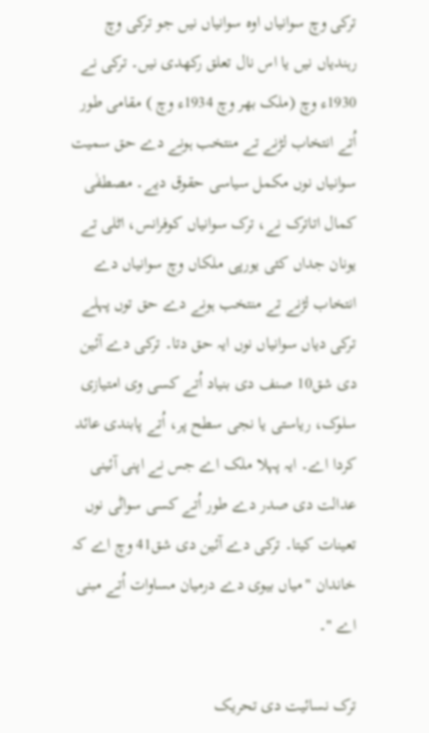ترکی وچ سوانیاں اوہ سوانیاں نيں جو ترکی وچ رہندیاں نيں یا اس نال تعلق رکھدی نيں۔ ترکی نے 1930ء وچ (ملک بھر وچ 1934ء وچ ) مقامی طور اُتے انتخاب لڑنے تے منتخب ہونے دے حق سمیت سوانیاں نوں مکمل سیاسی حقوق دیے۔ مصطفٰی کمال اتاترک نے، ترک سوانیاں کوفرانس، اٹلی تے یونان جداں کئی یورپی ملکاں وچ سوانیاں دے انتخاب لڑنے تے منتخب ہونے دے حق توں پہلے ترکی دیاں سوانیاں نوں ایہ حق دتا۔ ترکی دے آئین دی شق10 صنف دی بنیاد اُتے کسی وی امتیازی سلوک، ریاستی یا نجی سطح پر، اُتے پابندی عائد کردا اے۔ ایہ پہلا ملک اے جس نے اپنی آئینی عدالت دی صدر دے طور اُتے کسی سواݨی نوں تعینات کيتا۔ ترکی دے آئین دی شق41 وچ اے کہ خاندان "میاں بیوی دے درمیان مساوات اُتے مبنی اے "۔

ترک نسائیت دی تحریک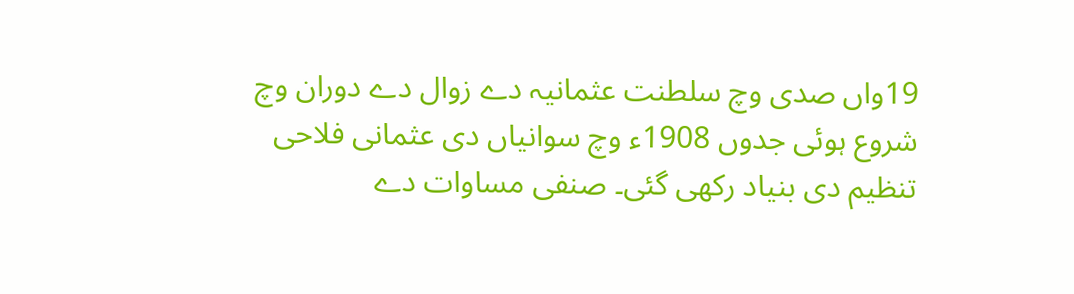19واں صدی وچ سلطنت عثمانیہ دے زوال دے دوران وچ شروع ہوئی جدوں 1908ء وچ سوانیاں دی عثمانی فلاحی تنظیم دی بنیاد رکھی گئی۔ صنفی مساوات دے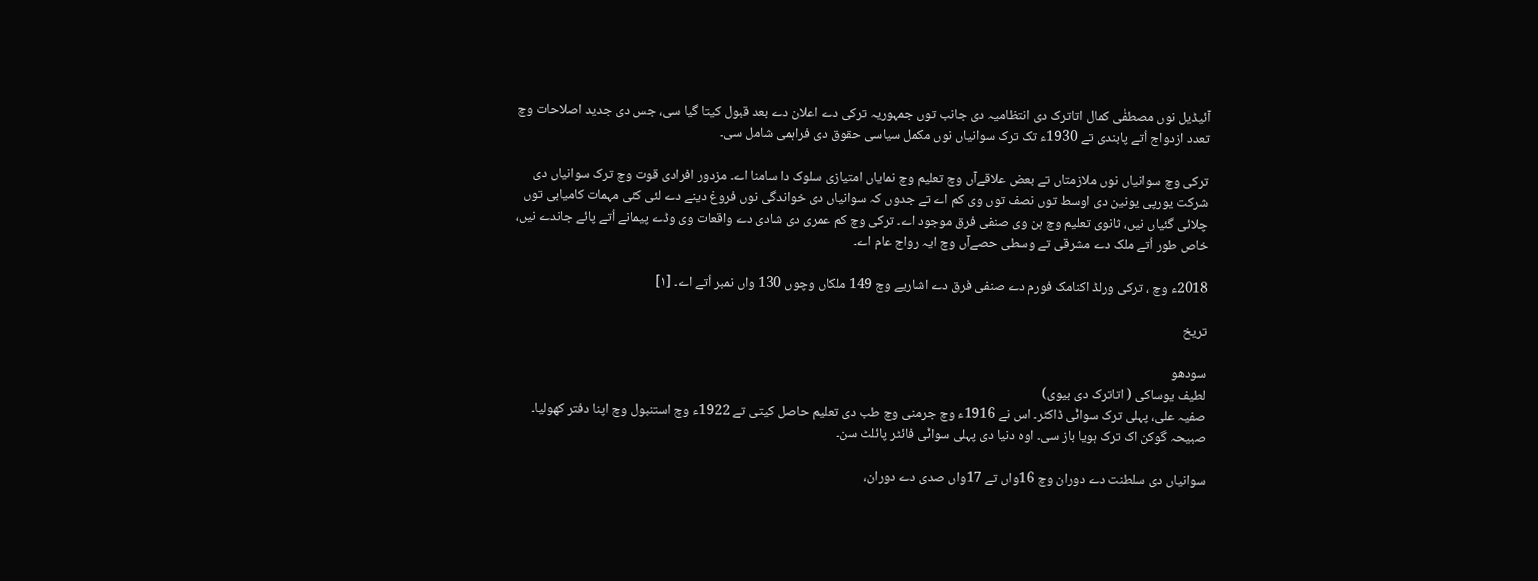آئیڈیل نوں مصطفٰی کمال اتاترک دی انتظامیہ دی جانب توں جمہوریہ ترکی دے اعلان دے بعد قبول کيتا گیا سی، جس دی جدید اصلاحات وچ تعدد ازدواج اُتے پابندی تے 1930ء تک ترک سوانیاں نوں مکمل سیاسی حقوق دی فراہمی شامل سی۔

ترکی وچ سوانیاں نوں ملازمتاں تے بعض علاقےآں وچ تعلیم وچ نمایاں امتیازی سلوک دا سامنا اے۔ مزدور افرادی قوت وچ ترک سوانیاں دی شرکت یورپی یونین دی اوسط توں نصف توں وی کم اے تے جدوں کہ سوانیاں دی خواندگی نوں فروغ دینے دے لئی کئی مہمات کامیابی توں چلائی گئیاں نيں، ثانوی تعلیم وچ ہن وی صنفی فرق موجود اے۔ ترکی وچ کم عمری دی شادی دے واقعات وی وڈے پیمانے اُتے پائے جاندے نيں، خاص طور اُتے ملک دے مشرقی تے وسطی حصےآں وچ ایہ رواج عام اے۔

2018ء وچ ، ترکی ورلڈ اکنامک فورم دے صنفی فرق دے اشاریے وچ 149 ملکاں وچوں 130 واں نمبر اُتے اے۔ [۱]

تریخ

سودھو
لطیف یوساکی ( اتاترک دی بیوی)
صفیہ علی، پہلی ترک سواݨی ڈاکٹر۔ اس نے 1916ء وچ جرمنی وچ طب دی تعلیم حاصل کيتی تے 1922ء وچ استنبول وچ اپنا دفتر کھولیا۔
صبیحہ گوکن اک ترک ہويا باز سی۔ اوہ دنیا دی پہلی سواݨی فائٹر پائلٹ سن۔

سوانیاں دی سلطنت دے دوران وچ 16واں تے 17واں صدی دے دوران،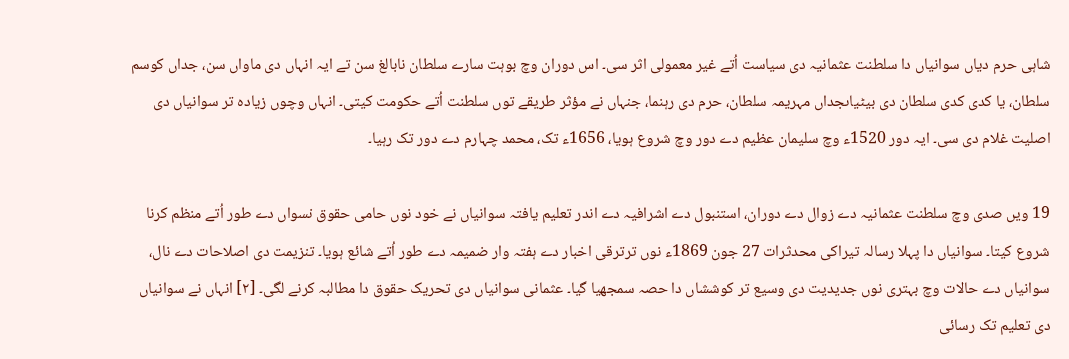شاہی حرم دیاں سوانیاں دا سلطنت عثمانیہ دی سیاست اُتے غیر معمولی اثر سی۔ اس دوران وچ بوہت سارے سلطان نابالغ سن تے ایہ انہاں دی ماواں سن، جداں کوسم سلطان، یا کدی کدی سلطان دی بیٹیاںجداں مہریمہ سلطان، حرم دی رہنما، جنہاں نے مؤثر طریقے توں سلطنت اُتے حکومت کیتی۔ انہاں وچوں زیادہ تر سوانیاں دی اصلیت غلام دی سی۔ ایہ دور 1520ء وچ سلیمان عظیم دے دور وچ شروع ہويا، 1656ء تک، محمد چہارم دے دور تک رہیا۔

19 ويں صدی وچ سلطنت عثمانیہ دے زوال دے دوران، استنبول دے اشرافیہ دے اندر تعلیم یافتہ سوانیاں نے خود نوں حامی حقوق نسواں دے طور اُتے منظم کرنا شروع کيتا۔ سوانیاں دا پہلا رسالہ تیراکی محدثرات 27 جون 1869ء نوں ترترقی اخبار دے ہفتہ وار ضمیمہ دے طور اُتے شائع ہويا۔ تنزیمت دی اصلاحات دے نال، سوانیاں دے حالات وچ بہتری نوں جدیدیت دی وسیع تر کوششاں دا حصہ سمجھیا گیا۔ عثمانی سوانیاں دی تحریک حقوق دا مطالبہ کرنے لگی۔ [۲] انہاں نے سوانیاں دی تعلیم تک رسائی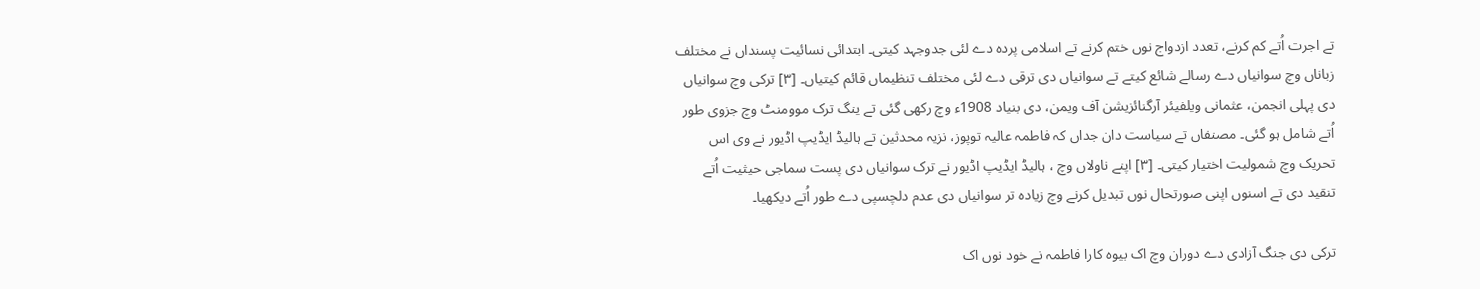تے اجرت اُتے کم کرنے، تعدد ازدواج نوں ختم کرنے تے اسلامی پردہ دے لئی جدوجہد کيتی۔ ابتدائی نسائیت پسنداں نے مختلف زباناں وچ سوانیاں دے رسالے شائع کیتے تے سوانیاں دی ترقی دے لئی مختلف تنظیماں قائم کيتیاں۔ [۳] ترکی وچ سوانیاں دی پہلی انجمن، عثمانی ویلفیئر آرگنائزیشن آف ویمن، دی بنیاد 1908ء وچ رکھی گئی تے ینگ ترک موومنٹ وچ جزوی طور اُتے شامل ہو گئی۔ مصنفاں تے سیاست دان جداں کہ فاطمہ عالیہ توپوز، نزیہ محدثین تے ہالیڈ ایڈیپ اڈیور نے وی اس تحریک وچ شمولیت اختیار کيتی۔ [۳] اپنے ناولاں وچ ، ہالیڈ ایڈیپ اڈیور نے ترک سوانیاں دی پست سماجی حیثیت اُتے تنقید دی تے اسنوں اپنی صورتحال نوں تبدیل کرنے وچ زیادہ تر سوانیاں دی عدم دلچسپی دے طور اُتے دیکھیا۔

ترکی دی جنگ آزادی دے دوران وچ اک بیوہ کارا فاطمہ نے خود نوں اک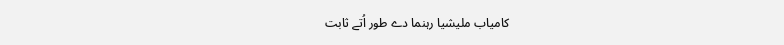کامیاب ملیشیا رہنما دے طور اُتے ثابت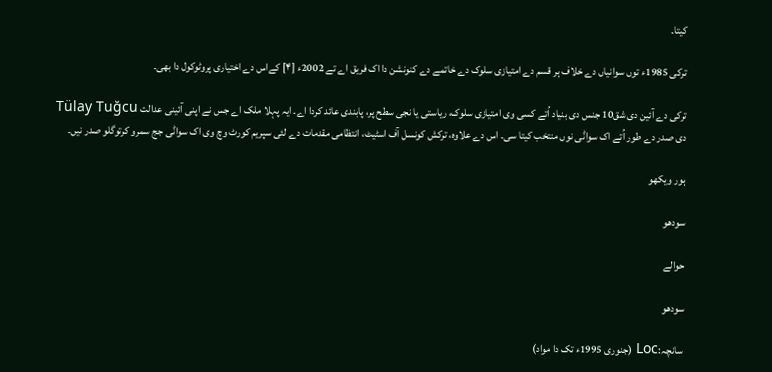کيتا۔

ترکی 1985ء توں سوانیاں دے خلاف ہر قسم دے امتیازی سلوک دے خاتمے دے کنونشن دا اک فریق اے تے 2002ء [۴] کےاس دے اختیاری پروٹوکول دا بھی۔

ترکی دے آئین دی شق10 جنس دی بنیاد اُتے کسی وی امتیازی سلوک، ریاستی یا نجی سطح پر، پابندی عائد کردا اے۔ ایہ پہلا ملک اے جس نے اپنی آئینی عدالت Tülay Tuğcu دی صدر دے طور اُتے اک سواݨی نوں منتخب کيتا سی۔ اس دے علاوہ، ترکش کونسل آف اسٹیٹ، انتظامی مقدمات دے لئی سپریم کورٹ وچ وی اک سواݨی جج سمرو کرتوگلو صدر نيں۔

ہور ویکھو

سودھو

حوالے

سودھو

سانچہ:Loc (جنوری 1995ء تک دا مواد)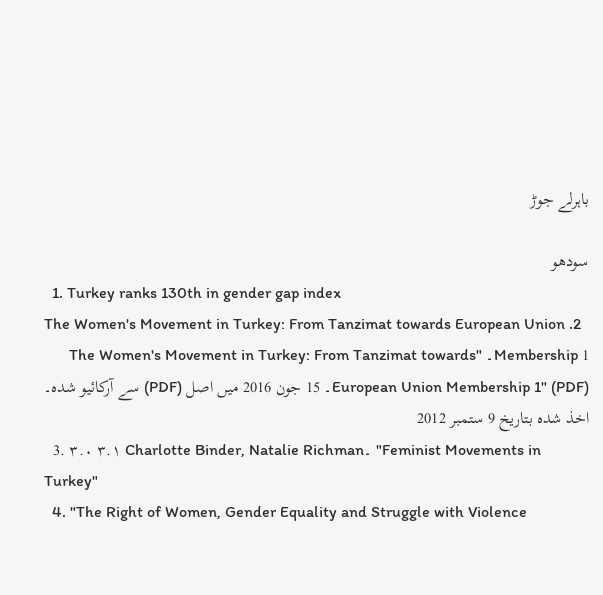باہرلے جوڑ

سودھو
  1. Turkey ranks 130th in gender gap index
  2. The Women's Movement in Turkey: From Tanzimat towards European Union Membership 1۔ "The Women's Movement in Turkey: From Tanzimat towards European Union Membership 1" (PDF)۔ 15 جون 2016 میں اصل (PDF) سے آرکائیو شدہ۔ اخذ شدہ بتاریخ 9 ستمبر 2012
  3. ۳.۰ ۳.۱ Charlotte Binder, Natalie Richman۔ "Feminist Movements in Turkey"
  4. "The Right of Women, Gender Equality and Struggle with Violence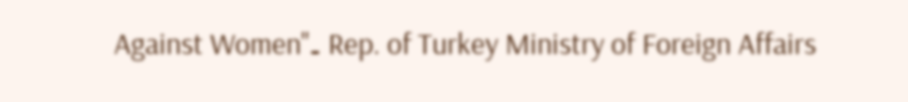Against Women"۔ Rep. of Turkey Ministry of Foreign Affairs